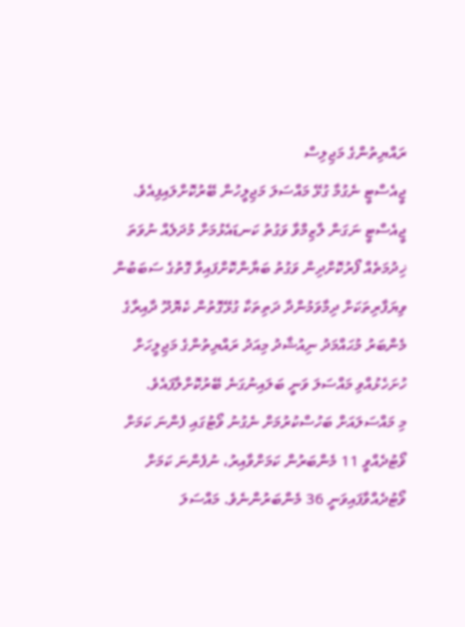ރައްޔިތުންގެ މަޖިލިސް
ޖީއެސްޓީ ނެގުމާ ގުޅޭ މައްސަލަ މަޖިލީހުން ބޭރުކޮށްލައިފިއެވެ.
ޖީއެސްޓީ ނަގަން ލާޒިމްވާ ވަގުތު ކަނޑައެޅުމަށް މުދަލެއް ނުވަތަ ޚިދުމަތެއް ފޯރުކޮށްދިން ވަގުތު ބަޔާންކޮށްފައިވާ ގޮތުގެ ސަބަބުން ވިޔަފާރިތަކަށް ދިމާވަމުންދާ ދަތިތަކާ ގުޅޭގޮތުން ކެޔޮދޫ ދާއިރާގެ މެންބަރު މުޙައްމަދު ނިއުޝާދު މިއަދު ރައްޔިތުންގެ މަޖިލީހަށް ހުށަހެޅުއްވި މައްސަލަ ވަނީ ބަލައިނުގަނެ ބޭރުކޮށްލާފައެވެ.
މި މައްސަލައަށް ބަހުސްކުރުމަށް ނެގުނު ވޯޓުގައި ފެންނަ ކަމަށް ވޯޓުދެއްވީ 11 މެންބަރުން ކަމަށްވާއިރު، ނުފެންނަ ކަމަށް ވޯޓުދެއްވާފައިވަނީ 36 މެންބަރުންނެވެ. މައްސަލަ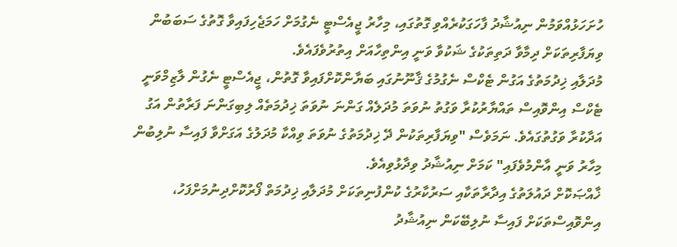ހުށަހަޅުއްވަމުން ނިއުޝާދު ފާހަގަކުރެއްވި ގޮތުގައި، މިހާރު ޖީއެސްޓީ ނެގުމަށް ހަމަޖެހިފައިވާ ގޮތުގެ ސަބަބުން ވިޔަފާރިތަކަށް ދިމާވާ ދަތިތަކުގެ ޝަކުވާ ވަނީ އިންތިހާއަށް އިތުރުވެފައެވެ.
މުދަލާއި ޚިދުމަތުގެ އަގުން ޓެކްސް ނެގުމުގެ ޤާނޫނުގައި ބަޔާންކޮށްފައިވާ ގޮތުން، ޖީއެސްޓީ ނެގުން ލާޒިމްވަނީ ޓެކްސް އިންވޮއިސް ތައްޔާރުކުރާ ވަގުތު ނުވަތަ މުދަލެއް ގަންނަ ނުވަތަ ޚިދުމަތެއް ލިބިގަންނަ ފަރާތުން އަގު އަދާކުރާ ވަގުތުގައެވެ. ނަމަވެސް "ވިޔަފާރިތަކުން ދޭ ޚިދުމަތުގެ ނުވަތަ ވިއްކާ މުދަލުގެ އަގަށްވާ ފައިސާ ނުލިބުން މިހާރު ވަނީ އާންމުވެފައި" ކަމަށް ނިއުޝާދު ވިދާޅުވިއެވެ.
ޚާއްޞަކޮށް ދައުލަތުގެ އިދާރާތަކާއި ސަރުކާރުގެ ކުންފުނިތަކަށް މުދަލާއި ޚިދުމަތް ފޯރުކޮށްދިނުމަށްފަހު، އިންވޮއިސްތަކަށް ފައިސާ ނުލިބޭކަން ނިއުޝާދު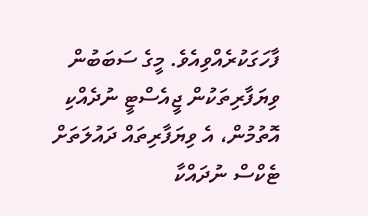ފާހަގަކުރެއްވިއެވެ. މީގެ ސަބަބުން ވިޔަފާރިތަކުން ޖީއެސްޓީ ނުދެއްކި އޮތުމުން، އެ ވިޔަފާރިތައް ދައުލަތަށް ޓެކްސް ނުދައްކާ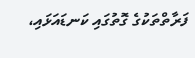ފަރާތްތަކުގެ ގޮތުގައި ކަނޑައަޅައި،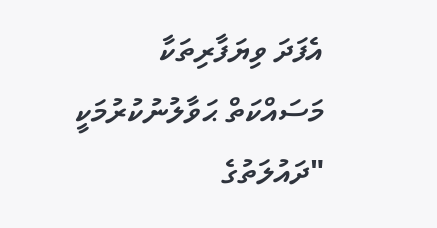އެފަދަ ވިޔަފާރިތަކާ މަސައްކަތް ޙަވާލުނުކުރުމަކީ "ދައުލަތުގެ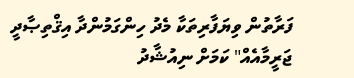ފަރާތުން ވިޔަފާރިތަކާ މެދު ހިންގަމުންދާ އިޤްތިޞާދީ ޖަރީމާއެއް" ކަމަށް ނިއުޝާދު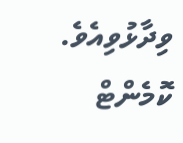ވިދާޅުވިއެވެ.
ކޮމެންޓް